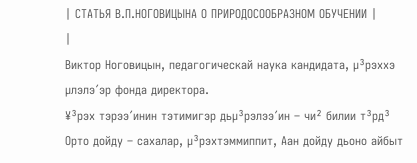| СТАТЬЯ В.П.НОГОВИЦЫНА О ПРИРОДОСООБРАЗНОМ ОБУЧЕНИИ |
|
Виктор Ноговицын, педагогическай наука кандидата, µ³рэххэ µлэлэ´эр фонда директора.
¥³рэх тэрээ´инин тэтимигэр дьµ³рэлээ´ин – чи² билии т³рд³
Орто дойду – сахалар, µ³рэхтэммиппит, Аан дойду дьоно айбыт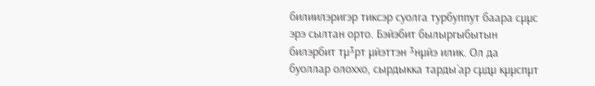билиилэригэр тиксэр суолга турбуппут баара сµµс эрэ сылтан орто. Бэйэбит былыргыбытын билэрбит тµ³рт µйэттэн ³нµйэ илик. Ол да буоллар олоххо, сырдыкка тарды´ар сµдµ кµµспµт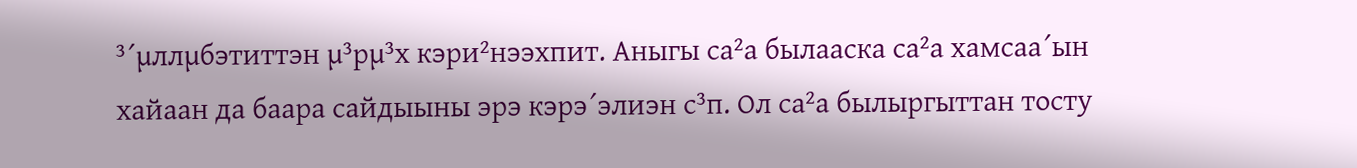³´µллµбэтиттэн µ³рµ³х кэри²нээхпит. Аныгы са²а былааска са²а хамсаа´ын хайаан да баара сайдыыны эрэ кэрэ´элиэн с³п. Ол са²а былыргыттан тосту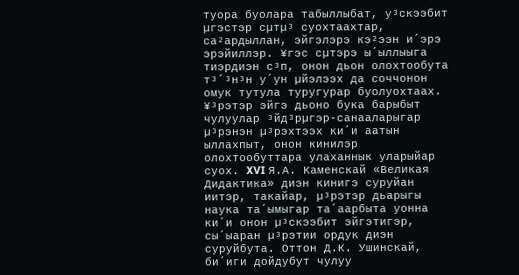туора буолара табыллыбат, у³скээбит µгэстэр сµтµ³ суохтаахтар, са²ардыллан, эйгэлэрэ кэ²ээн и´эрэ эрэйиллэр. ¥гэс сµтэрэ ы´ыллыыга тиэрдиэн с³п, онон дьон олохтообута т³´³н³н у´ун µйэлээх да соччонон омук тутула туругурар буолуохтаах.
¥³рэтэр эйгэ дьоно бука барыбыт чулуулар ³йд³рµгэр-санааларыгар µ³рэнэн µ³рэхтээх ки´и аатын ыллахпыт, онон кинилэр олохтообуттара улаханнык уларыйар суох. XVI Я.А. Каменскай «Великая Дидактика» диэн кинигэ суруйан иитэр, такайар, µ³рэтэр дьарыгы наука та´ымыгар та´аарбыта уонна ки´и онон µ³скээбит эйгэтигэр, сы´ыаран µ³рэтии ордук диэн суруйбута. Оттон Д.К. Ушинскай, би´иги дойдубут чулуу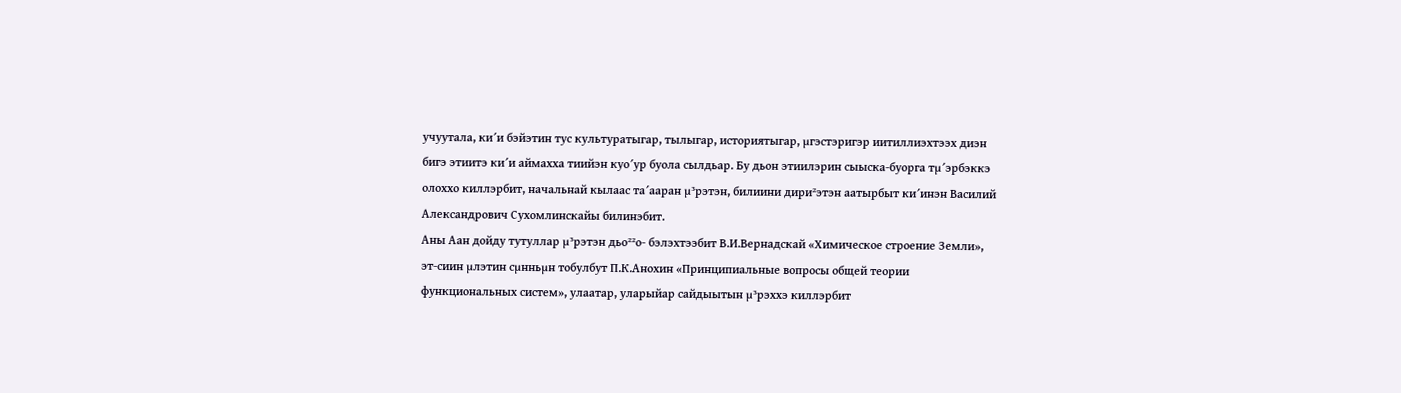учуутала, ки´и бэйэтин тус культуратыгар, тылыгар, историятыгар, µгэстэригэр иитиллиэхтээх диэн бигэ этиитэ ки´и аймахха тиийэн куо´ур буола сылдьар. Бу дьон этиилэрин сыыска-буорга тµ´эрбэккэ олоххо киллэрбит, начальнай кылаас та´ааран µ³рэтэн, билиини дири²этэн аатырбыт ки´инэн Василий Александрович Сухомлинскайы билинэбит.
Аны Аан дойду тутуллар µ³рэтэн дьо²²о- бэлэхтээбит В.И.Вернадскай «Химическое строение Земли», эт-сиин µлэтин сµнньµн тобулбут П.К.Анохин «Принципиальные вопросы общей теории функциональных систем», улаатар, уларыйар сайдыытын µ³рэххэ киллэрбит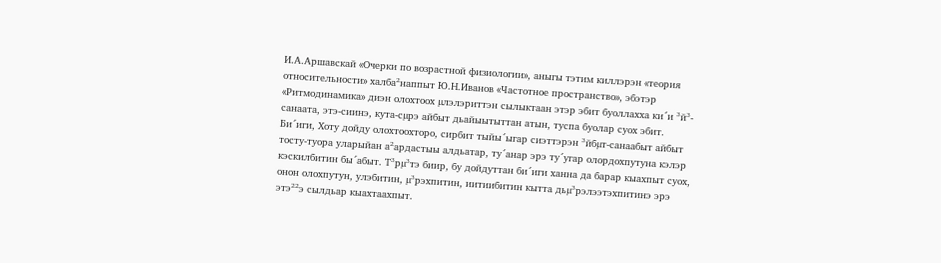И.А.Аршавскай «Очерки по возрастной физиологии», аныгы тэтим киллэрэн «теория относительности» халба²наппыт Ю.Н.Иванов «Частотное пространство», эбэтэр «Ритмодинамика» диэн олохтоох µлэлэриттэн сылыктаан этэр эбит буоллахха ки´и ³й³-санаата, этэ-сиинэ, кута-сµрэ айбыт дьайыытыттан атын, туспа буолар суох эбит.
Би´иги, Хоту дойду олохтоохторо, сирбит тыйы´ыгар сиэттэрэн ³йбµт-санаабыт айбыт тосту-туора уларыйан а²ардастыы алдьатар, ту´анар эрэ ту´угар олордохпутуна кэлэр кэскилбитин бы´абыт. Т³рµ³тэ биир, бу дойдуттан би´иги ханна да барар кыахпыт суох, онон олохпутун, улэбитин, µ³рэхпитин, иитиибитин кытта дьµ³рэлээтэхпитинэ эрэ этэ²²э сылдьар кыахтаахпыт.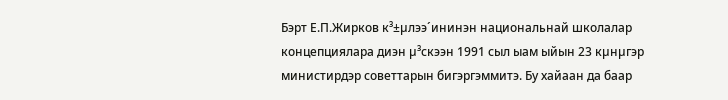Бэрт Е.П.Жирков к³±µлээ´ининэн национальнай школалар концепциялара диэн µ³скээн 1991 сыл ыам ыйын 23 кµнµгэр министирдэр советтарын бигэргэммитэ. Бу хайаан да баар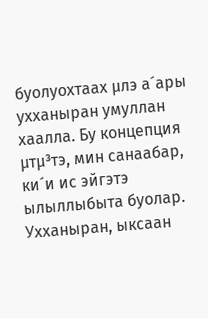буолуохтаах µлэ а´ары ухханыран умуллан хаалла. Бу концепция µтµ³тэ, мин санаабар, ки´и ис эйгэтэ ылыллыбыта буолар. Ухханыран, ыксаан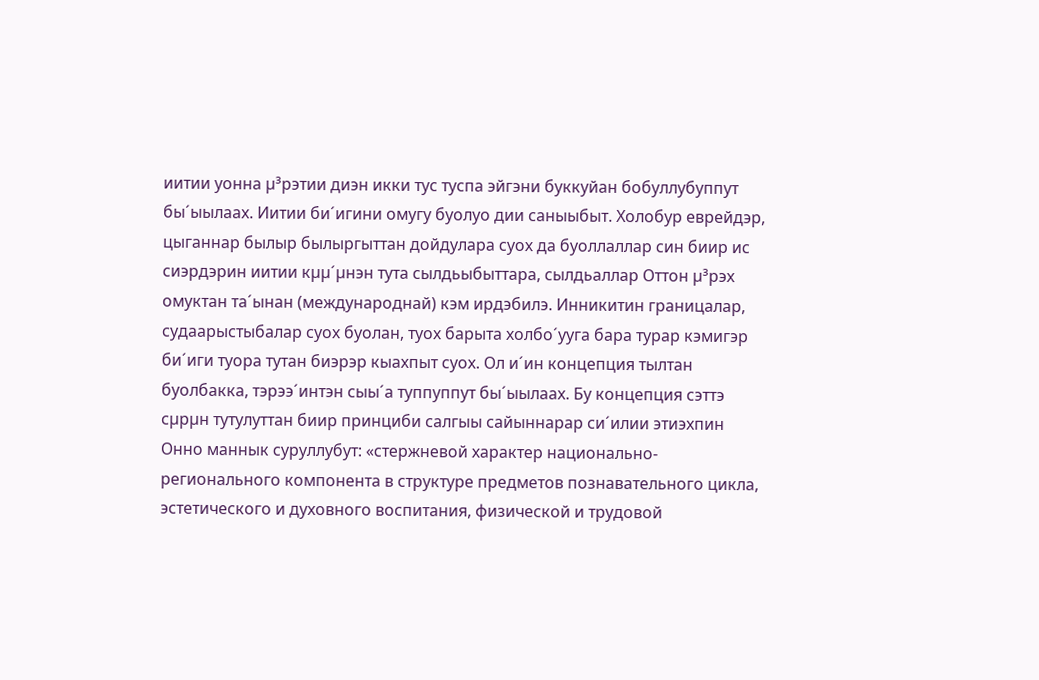иитии уонна µ³рэтии диэн икки тус туспа эйгэни буккуйан бобуллубуппут бы´ыылаах. Иитии би´игини омугу буолуо дии саныыбыт. Холобур еврейдэр, цыганнар былыр былыргыттан дойдулара суох да буоллаллар син биир ис сиэрдэрин иитии кµµ´µнэн тута сылдьыбыттара, сылдьаллар Оттон µ³рэх омуктан та´ынан (международнай) кэм ирдэбилэ. Инникитин границалар, судаарыстыбалар суох буолан, туох барыта холбо´ууга бара турар кэмигэр би´иги туора тутан биэрэр кыахпыт суох. Ол и´ин концепция тылтан буолбакка, тэрээ´интэн сыы´а туппуппут бы´ыылаах. Бу концепция сэттэ сµрµн тутулуттан биир принциби салгыы сайыннарар си´илии этиэхпин Онно маннык суруллубут: «стержневой характер национально-регионального компонента в структуре предметов познавательного цикла, эстетического и духовного воспитания, физической и трудовой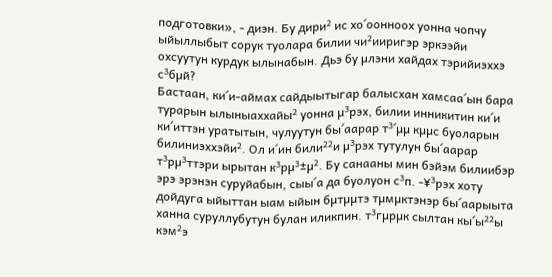подготовки», - диэн. Бу дири² ис хо´оонноох уонна чопчу ыйыллыбыт сорук туолара билии чи²ииригэр эркээйи охсуутун курдук ылынабын. Дьэ бу µлэни хайдах тэрийиэххэ с³бµй?
Бастаан, ки´и-аймах сайдыытыгар балысхан хамсаа´ын бара турарын ылыныаххайы² уонна µ³рэх, билии инникитин ки´и ки´иттэн уратытын, чулуутун бы´аарар т³´µµ кµµс буоларын билиниэххэйи². Ол и´ин били²²и µ³рэх тутулун бы´аарар т³рµ³ттэри ырытан к³рµ³±µ². Бу санааны мин бэйэм билиибэр эрэ эрэнэн суруйабын, сыы´а да буолуон с³п. -¥³рэх хоту дойдуга ыйыттан ыам ыйын бµтµµтэ тµмµктэнэр бы´аарыыта ханна суруллубутун булан иликпин. т³гµрµк сылтан кы´ы²²ы кэм²э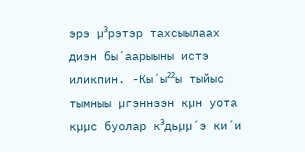эрэ µ³рэтэр тахсыылаах диэн бы´аарыыны истэ иликпин. -Кы´ы²²ы тыйыс тымныы µгэннээн кµн уота кµµс буолар к³дьµµ´э ки´и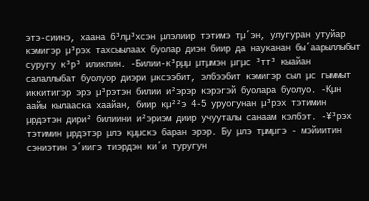этэ-сиинэ, хаана б³лµ³хсэн µлэлиир тэтимэ тµ´эн, улугуран утуйар кэмигэр µ³рэх тахсыылаах буолар диэн биир да науканан бы´аарыллыбыт суругу к³р³ иликпин. -Билии-к³рµµ µтµмэн µгµс ³тт³ кыайан салаллыбат буолуор диэри µксээбит, элбээбит кэмигэр сыл µс гыммыт иккитигэр эрэ µ³рэтэн билии и²эрэр кэрэгэй буолара буолуо. -Кµн аайы кылааска хаайан, биир кµ²²э 4-5 уруогунан µ³рэх тэтимин µрдэтэн дири² билиини и²эриэм диир учууталы санаам кэлбэт. -¥³рэх тэтимин µрдэтэр µлэ кµµскэ баран эрэр. Бу µлэ тµмµгэ - мэйиитин сэниэтин э´иигэ тиэрдэн ки´и туругун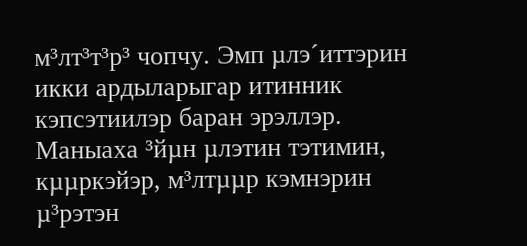м³лт³т³р³ чопчу. Эмп µлэ´иттэрин икки ардыларыгар итинник кэпсэтиилэр баран эрэллэр. Маныаха ³йµн µлэтин тэтимин, кµµркэйэр, м³лтµµр кэмнэрин µ³рэтэн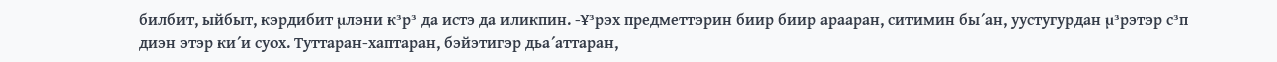билбит, ыйбыт, кэрдибит µлэни к³р³ да истэ да иликпин. -¥³рэх предметтэрин биир биир арааран, ситимин бы´ан, уустугурдан µ³рэтэр с³п диэн этэр ки´и суох. Туттаран-хаптаран, бэйэтигэр дьа´аттаран,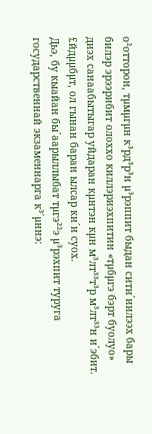о²отторон, тµмµгµн к³рд³р³н µ³рэппит быдан сити´иилээх бары билэр эрээрибит олоххо киллэриэхпитин «тµбµгэ бэрт буолуо» диэх санаабытыгар уйдаран кµнтэн кµн м³лт³³т³р м³лт³³н и´эбит. £йдµµбµт, ол гынан баран ылсар ки´и суох.
Дьэ, бу кыайан бы´аарыллыбат тµгэ²²э µ³рэхпит туруга государственнай экзаменнарга к³´µннэ: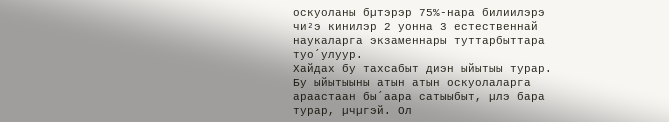оскуоланы бµтэрэр 75%-нара билиилэрэ чи²э кинилэр 2 уонна 3 естественнай наукаларга экзаменнары туттарбыттара туо´улуур.
Хайдах бу тахсабыт диэн ыйытыы турар. Бу ыйытыыны атын атын оскуолаларга араастаан бы´аара сатыыбыт, µлэ бара турар, µчµгэй. Ол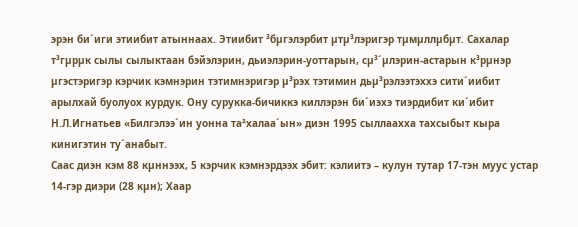эрэн би´иги этиибит атыннаах. Этиибит ³бµгэлэрбит µтµ³лэригэр тµмµллµбµт. Сахалар т³гµрµк сылы сылыктаан бэйэлэрин, дьиэлэрин-уоттарын, сµ³´µлэрин-астарын к³рµнэр µгэстэригэр кэрчик кэмнэрин тэтимнэригэр µ³рэх тэтимин дьµ³рэлээтэххэ сити´иибит арылхай буолуох курдук. Ону сурукка-бичиккэ киллэрэн би´иэхэ тиэрдибит ки´ибит Н.Л.Игнатьев «Билгэлээ´ин уонна та²халаа´ын» диэн 1995 сыллаахха тахсыбыт кыра кинигэтин ту´анабыт.
Саас диэн кэм 88 кµннээх, 5 кэрчик кэмнэрдээх эбит: кэлиитэ – кулун тутар 17-тэн муус устар 14-гэр диэри (28 кµн); Хаар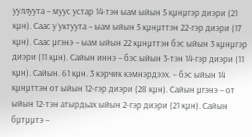ууллуута – муус устар 14-тэн ыам ыйын 5 кµнµгэр диэри (21 кµн). Саас у´уктуута – ыам ыйын 5 кµнµттэн 22-гэр диэри (17 кµн). Саас µгэнэ – ыам ыйын 22 кµнµттэн бэс ыйын 3 кµнµгэр диэри (11 кµн). Сайын иннэ – бэс ыйын 3-тэн 14-гэр диэри (11 кµн). Сайын. 61 кµн. 3 кэрчик кэмнэрдээх. – бэс ыйын 14 кµнµттэн от ыйын 12-гэр диэри (28 кµн). Сайын µгэнэ – от ыйын 12-тэн атырдьах ыйын 2-гэр диэри (21 кµн). Сайын бµтµµтэ –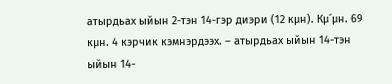атырдьах ыйын 2-тэн 14-гэр диэри (12 кµн). Кµ´µн. 69 кµн. 4 кэрчик кэмнэрдээх. – атырдьах ыйын 14-тэн ыйын 14-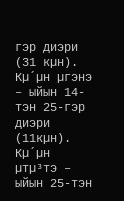гэр диэри (31 кµн). Кµ´µн µгэнэ – ыйын 14-тэн 25-гэр диэри (11кµн). Кµ´µн µтµ³тэ – ыйын 25-тэн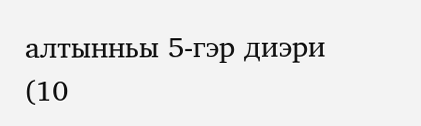алтынньы 5-гэр диэри (10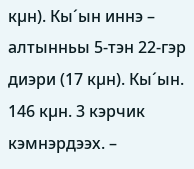кµн). Кы´ын иннэ – алтынньы 5-тэн 22-гэр диэри (17 кµн). Кы´ын. 146 кµн. 3 кэрчик кэмнэрдээх. –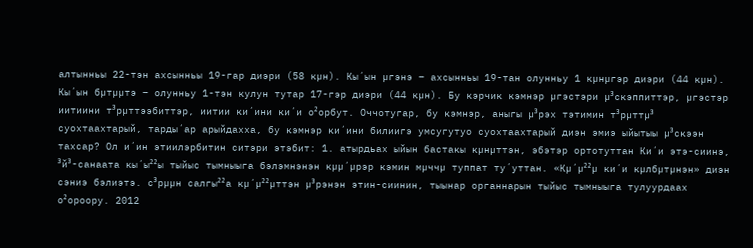алтынньы 22-тэн ахсынньы 19-гар диэри (58 кµн). Кы´ын µгэнэ – ахсынньы 19-тан олунньу 1 кµнµгэр диэри (44 кµн). Кы´ын бµтµµтэ – олунньу 1-тэн кулун тутар 17-гэр диэри (44 кµн). Бу кэрчик кэмнэр µгэстэри µ³скэппиттэр, µгэстэр иитиини т³рµттээбиттэр, иитии ки´ини ки´и о²орбут. Оччотугар, бу кэмнэр, аныгы µ³рэх тэтимин т³рµттµ³ суохтаахтарый, тарды´ар арыйдахха, бу кэмнэр ки´ини билиигэ умсугутуо суохтаахтарый диэн эмиэ ыйытыы µ³скээн тахсар? Ол и´ин этиилэрбитин ситэри этэбит: 1. атырдьах ыйын бастакы кµнµттэн, эбэтэр ортотуттан Ки´и этэ-сиинэ, ³й³-санаата кы´ы²²ы тыйыс тымныыга бэлэмнэнэн кµµ´µрэр кэмин мµччµ туппат ту´уттан. «Кµ´µ²²µ ки´и кµлбµтµнэн» диэн сэниэ бэлиэтэ. с³рµµн салгы²²а кµ´µ²²µттэн µ³рэнэн этин-сиинин, тыынар органнарын тыйыс тымныыга тулуурдаах о²ороору. 2012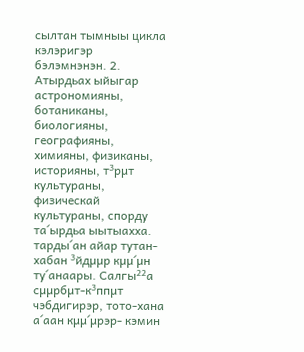сылтан тымныы цикла кэлэригэр бэлэмнэнэн. 2. Атырдьах ыйыгар астрономияны, ботаниканы, биологияны, географияны, химияны, физиканы, историяны, т³рµт культураны, физическай культураны, спорду та´ырдьа ыытыахха. тарды´ан айар тутан-хабан ³йдµµр кµµ´µн ту´анаары. Салгы²²а сµµрбµт-к³ппµт чэбдигирэр, тото-хана а´аан кµµ´µрэр- кэмин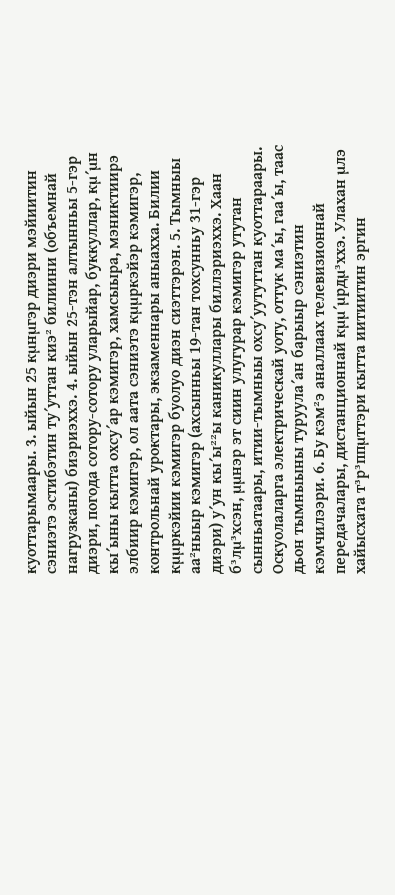куоттарымаары. 3. ыйын 25 кµнµгэр диэри мэйиитин сэниэтэ эстибэтин ту´уттан киэ² билиини (объемнай нагрузканы) биэриэххэ. 4. ыйын 25-тэн алтынньы 5-гэр диэри, погода сотору-сотору уларыйар, буккуллар, кµ´µн кы´ыны кытта охсу´ар кэмигэр, хамсыыра, мэниктиирэ элбиир кэмигэр, ол аата сэниэтэ кµµркэйэр кэмигэр, контрольнай уроктары, экзаменнары аныахха. Билии кµµркэйии кэмигэр буолуо диэн сиэттэрэн. 5. Тымныы аа²ныыр кэмигэр (ахсынньы 19-тан тохсунньу 31-гэр диэри) у´ун кы´ы²²ы каникуллары биллэриэххэ. Хаан б³лµ³хсэн, µµнэр эт сиин улугурар кэмигэр утутан сынньатаары, итии-тымныы охсу´уутуттан куоттараары. Оскуолаларга электрическай уоту, оттук ма´ы, гаа´ы, таас дьон тымныыны туруула´ан барыыр сэниэтин кэмчилээри. 6. Бу кэм²э аналлаах телевизионнай передачалары, дистанционнай кµµ´µрдµ³ххэ. Улахан µлэ хайысхата т³р³ппµттэри кытта иитиитин эргин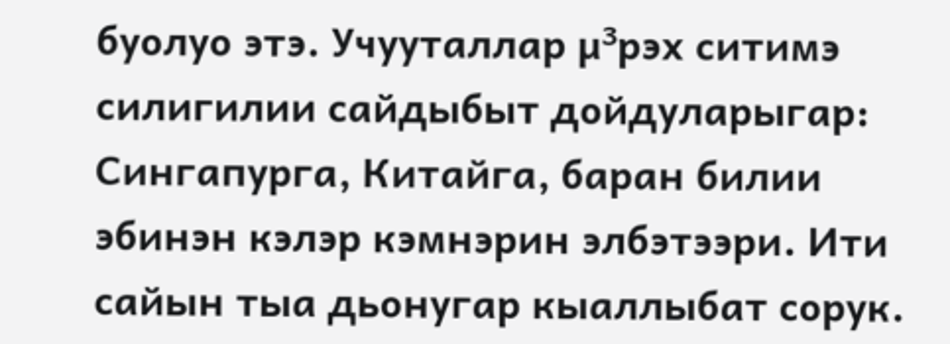буолуо этэ. Учууталлар µ³рэх ситимэ силигилии сайдыбыт дойдуларыгар: Сингапурга, Китайга, баран билии эбинэн кэлэр кэмнэрин элбэтээри. Ити сайын тыа дьонугар кыаллыбат сорук.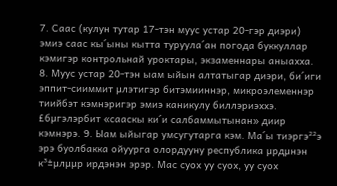7. Саас (кулун тутар 17-тэн муус устар 20-гэр диэри) эмиэ саас кы´ыны кытта туруула´ан погода буккуллар кэмигэр контрольнай уроктары, экзаменнары аныахха. 8. Муус устар 20-тэн ыам ыйын алтатыгар диэри, би´иги эппит-сииммит µлэтигэр битэмииннэр, микроэлеменнэр тиийбэт кэмнэригэр эмиэ каникулу биллэриэххэ. £бµгэлэрбит «сааскы ки´и салбаммытынан» диир кэмнэрэ. 9. Ыам ыйыгар умсугутарга кэм. Ма´ы тиэргэ²²э эрэ буолбакка ойуурга олордууну республика µрдµнэн к³±µлµµр ирдэнэн эрэр. Мас суох уу суох, уу суох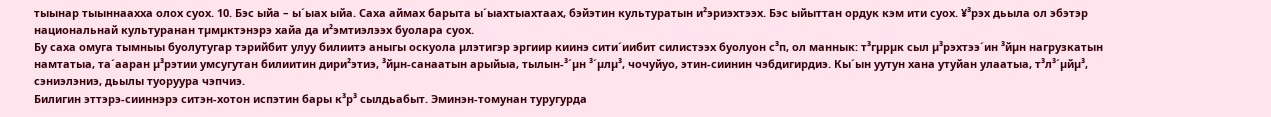тыынар тыыннаахха олох суох. 10. Бэс ыйа – ы´ыах ыйа. Саха аймах барыта ы´ыахтыахтаах, бэйэтин культуратын и²эриэхтээх. Бэс ыйыттан ордук кэм ити суох. ¥³рэх дьыла ол эбэтэр национальнай культуранан тµмµктэнэрэ хайа да и²эмтиэлээх буолара суох.
Бу саха омуга тымныы буолутугар тэрийбит улуу билиитэ аныгы оскуола µлэтигэр эргиир киинэ сити´иибит силистээх буолуон с³п, ол маннык: т³гµрµк сыл µ³рэхтээ´ин ³йµн нагрузкатын намтатыа, та´ааран µ³рэтии умсугутан билиитин дири²этиэ, ³йµн-санаатын арыйыа, тылын-³´µн ³´µлµ³, чочуйуо, этин-сиинин чэбдигирдиэ. Кы´ын уутун хана утуйан улаатыа, т³л³´µйµ³, сэниэлэниэ, дьылы туоруура чэпчиэ.
Билигин эттэрэ-сииннэрэ ситэн-хотон испэтин бары к³р³ сылдьабыт. Эминэн-томунан туругурда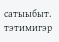сатыыбыт. тэтимигэр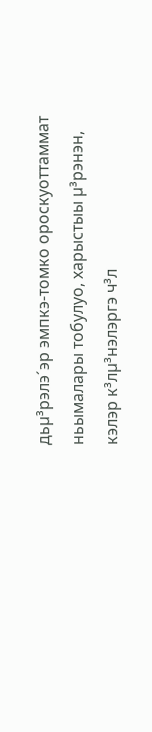дьµ³рэлэ´эр эмпкэ-томко ороскуоттаммат ньымалары тобулуо, харыстыы µ³рэнэн, кэлэр к³лµ³нэлэргэ ч³л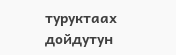туруктаах дойдутун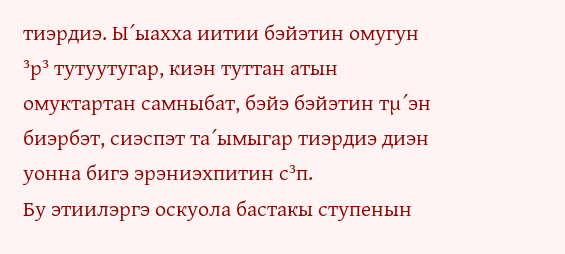тиэрдиэ. Ы´ыахха иитии бэйэтин омугун ³р³ тутуутугар, киэн туттан атын омуктартан самныбат, бэйэ бэйэтин тµ´эн биэрбэт, сиэспэт та´ымыгар тиэрдиэ диэн уонна бигэ эрэниэхпитин с³п.
Бу этиилэргэ оскуола бастакы ступенын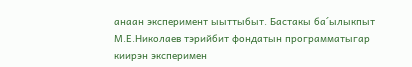анаан эксперимент ыыттыбыт. Бастакы ба´ылыкпыт М.Е.Николаев тэрийбит фондатын программатыгар киирэн эксперимен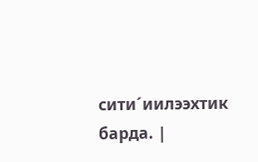сити´иилээхтик барда. |